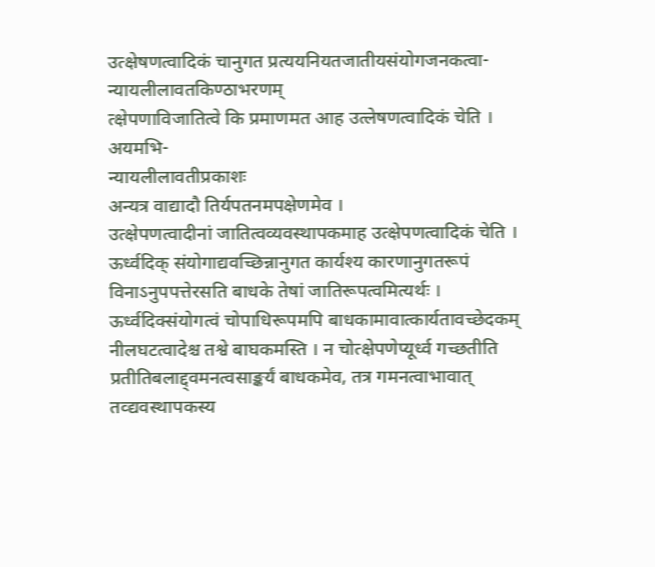उत्क्षेषणत्वादिकं चानुगत प्रत्ययनियतजातीयसंयोगजनकत्वा-
न्यायलीलावतकिण्ठाभरणम्
त्क्षेपणाविजातित्वे कि प्रमाणमत आह उत्लेषणत्वादिकं चेति । अयमभि-
न्यायलीलावतीप्रकाशः
अन्यत्र वाद्यादौ तिर्यपतनमपक्षेणमेव ।
उत्क्षेपणत्वादीनां जातित्वव्यवस्थापकमाह उत्क्षेपणत्वादिकं चेति । ऊर्ध्वदिक् संयोगाद्यवच्छिन्नानुगत कार्यश्य कारणानुगतरूपं विनाऽनुपपत्तेरसति बाधके तेषां जातिरूपत्वमित्यर्थः । ऊर्ध्वदिक्संयोगत्वं चोपाधिरूपमपि बाधकामावात्कार्यतावच्छेदकम् नीलघटत्वादेश्च तश्वे बाघकमस्ति । न चोत्क्षेपणेप्यूर्ध्व गच्छतीति प्रतीतिबलाद्द्वमनत्वसाङ्कर्यं बाधकमेव, तत्र गमनत्वाभावात् तव्द्यवस्थापकस्य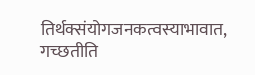तिर्थक्संयोगजनकत्वस्याभावात, गच्छतीति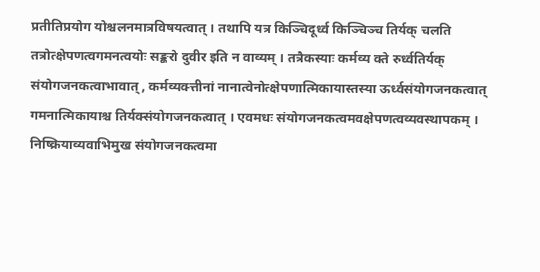प्रतीतिप्रयोग योश्चलनमात्रविषयत्वात् । तथापि यत्र किञ्चिदूर्ध्व किञ्चिञ्च तिर्यक् चलति तत्रोत्क्षेपणत्वगमनत्वयोः सङ्करो दुवीर इति न वाव्यम् । तत्रैकस्याः कर्मव्य क्ते रुर्ध्वतिर्यक् संयोगजनकत्वाभावात्, कर्मव्यक्त्तीनां नानात्वेनोत्क्षेपणात्मिकायास्तस्या ऊर्ध्वसंयोगजनकत्वात् गमनात्मिकायाश्च तिर्यक्संयोगजनकत्वात् । एवमधः संयोगजनकत्वमवक्षेपणत्वव्यवस्थापकम् । निष्क्रियाव्यवाभिमुख संयोगजनकत्वमा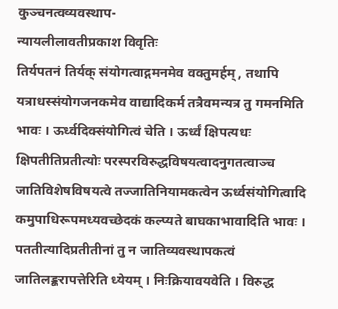कुञ्चनत्वव्यवस्थाप-
न्यायलीलावतीप्रकाश विवृतिः
तिर्यपतनं तिर्यक् संयोगत्वाद्गमनमेव वक्तुमर्हम्, तथापि यत्राधस्संयोगजनकमेव वाद्यादिकर्म तत्रैवमन्यत्र तु गमनमिति भावः । ऊर्ध्वदिक्संयोगित्वं चेति । ऊर्ध्वं क्षिपत्यधः क्षिपतीतिप्रतीत्योः परस्परविरुद्धविषयत्वादनुगतत्वाञ्च जातिविशेषविषयत्वे तज्जातिनियामकत्वेन ऊर्ध्वसंयोगित्वादि कमुपाधिरूपमध्यवच्छेदकं कल्प्यते बाघकाभावादिति भावः । पततीत्यादिप्रतीतीनां तु न जातिव्यवस्थापकत्वं जातिलङ्करापत्तेरिति ध्येयम् । निःक्रियावयवेति । विरुद्ध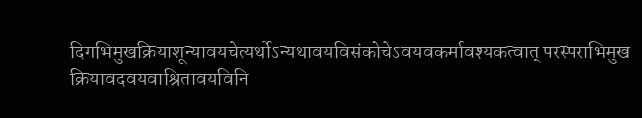दिगभिमुखक्रियाशून्यावयचेत्यर्थोऽन्यथावयविसंकोचेऽवयवकर्मावश्यकत्वात् परस्पराभिमुख क्रियावदवयवाश्रितावयविनि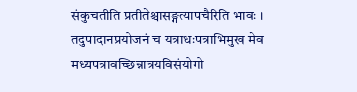संकुचतीति प्रतीतेश्चासङ्गत्यापचैरिति भावः । तदुपादानप्रयोजनं च यत्राधःपत्राभिमुख मेव मध्यपत्रावच्छिन्नात्रयविसंयोगो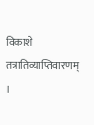विकाशे तत्रातिव्याप्तिवारणम् ।